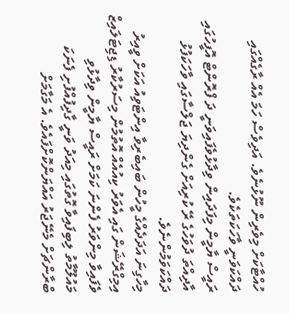ހުއްޓާކަށް މިވެރިން ނޫޅުނެވެ. އަދިވެސް ހަމަ އެއް ރާގެއްގައި ދައްކަވަނީ ވާހަކަތަކެވެ.
ރައީސް ޔާމީން މިފަދައިން ވިދާޅުވެފައިވަނީ ދަ ފްރޮންޓް އޮފީހުގައި އާދިއްތަ ދުވަހުގެ ރޭ ކުރިއަށް ގެންދިޔަ ޖަލްސާގައި ވާހަކަފުޅު ދައްކަވަމުންނެވެ.
މިހާގިނަ އަދަދެއްގެ މީހުން ބައިބެރިވާ އިންޓަވިއު އަކަށް ވީއިރު އިމިގްރޭޝަން ގައި އެވަރު ކިއުއެއް އޮތުމުން މިސަރުކާރު ޑިޖިޓަލައިޒް ވެފައިވާ މިންވަރު ފެންނަ ކަމަށް ރައީސް ޔާމީން ވިދާޅުވި
މައުލޫމާތު ލިބިފައިވާ ގޮތުގައި މިއަދު ވަނީ ގާދިފުއްފުށި ފެނަކަ ބްރާންޗަށް މެނޭޖަރު އައްޔަންކޮށްފައެވެ. އެ މަގާމަށް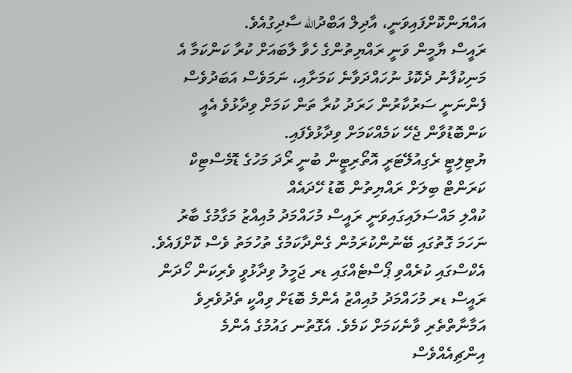އައްޔަންކޮށްފައިވަނީ، އާދިލް އަބްދުالله ސާދިގުއެވެ.
ރައީސް ޔާމީން ވަނީ ރައްޔިތުންގެ ހެވާ ލާބައަށް ކުރާ ކަންކަމާ އެ މަނިކުފާނު ދެކޮޅު ނުހައްދަވާނެ ކަމަށާއި، ނަމަވެސް އަބަދުވެސް ފެންނަނީ ސަރުކާރުން ހަރަދު ކުރާ ތަން ކަމަށް ވިދާޅުވެ އެއީ ކަންބޮޑުވާން ޖެހޭ ކަމެއްކަމަށް ވިދާޅުވެފައި.
ޔުޓިލިޓީ ރެގިއުލޭޓަރީ އޮތޯރިޓީން ބުނީ ރޯދަ މަހުގެ ޑޮމެސްޓިކް ކަރަންޓް ބިލަށް ރައްޔިތުން ބޮޑު ހޭދައެއް
ކުއްލި މައްސަލައިގައިވަނީ ރައީސް މުހައްމަދު މުއިއްޒު މަގާމުގެ ބާރު ނަހަމަ ގޮތުގައި ބޭނުންކުރަމުން ގެންދާކަމުގެ ތުހުމަތު ވެސް ކޮށްފައެވެ.
އެކްސްގައި ކުރެއްވި ޕޯސްޓެއްގައި ޑރ ޖަމީލު ވިދާޅުވީ ވެރިކަން ހޯދަން ރައީސް ޑރ މުހައްމަދު މުއިއްޒު އެންމެ ބޮޑަށް ވިއްކީ ތެދުވެރިވެ އަމާނާތްތެރި ވާނެކަމަށް ކަމެވެ. އެގޮތުނ ގައުމުގެ އެންމެ އިންޗިއެއްވެސް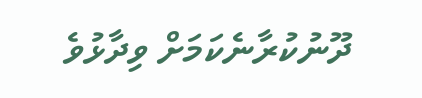ދޫނުކުރާނެކަމަށް ވިދާޅުވެ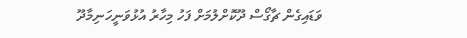ވަޑައިގެން ޗާގޯސް ދޫކޮށްލުމަށް ފަހު މިހާރު އުޅުވަނީހަނިމާދޫ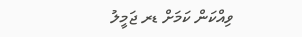ވިއްކަން ކަމަށް ޑރ ޖަމީލު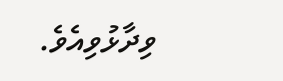ވިދާޅުވިއެވެ.